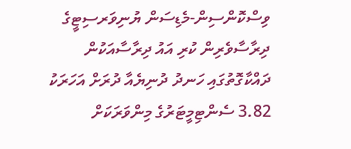ވިސްކޮންސިން-މެޑިސަން ޔުނިވަރސިޓީގެ ދިރާސާވެރިން ކުރި އައު ދިރާސާއަކުން ދައްކާގޮތުގައި ހަނދު ދުނިޔެއާ ދުރަށް އަހަރަކު 3.82 ސެންޓިމީޓަރުގެ މިންވަރަކަށް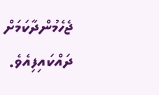ޖެހެމުންދާކަމަށް ދައްކައިފިއެވެ.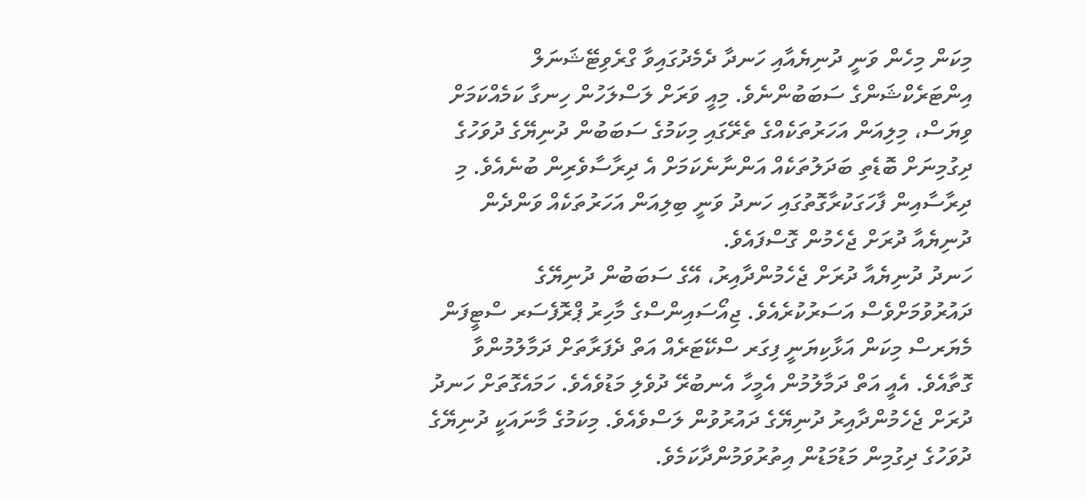މިކަން މިހެން ވަނީ ދުނިޔެއާއި ހަނދާ ދެމެދުގައިވާ ގްރެވިޓޭޝަނަލް އިންޓަރެކްޝަންގެ ސަބަބުންނެވެ. މިއީ ވަރަށް ލަސްލަހުން ހިނގާ ކަމެއްކަމަށް ވިޔަސް، މިލިއަން އަހަރުތަކެއްގެ ތެރޭގައި މިކަމުގެ ސަބަބުން ދުނިޔޭގެ ދުވަހުގެ ދިގުމިނަށް ބޮޑެތި ބަދަލުތަކެއް އަންނާނެކަމަށް އެ ދިރާސާވެރިން ބުނެއެވެ. މި ދިރާސާއިން ފާހަގަކުރާގޮތުގައި ހަނދު ވަނީ ބިލިއަން އަހަރުތަކެއް ވަންދެން ދުނިޔެއާ ދުރަށް ޖެހެމުން ގޮސްފައެވެ.
ހަނދު ދުނިޔެއާ ދުރަށް ޖެހެމުންދާއިރު، އޭގެ ސަބަބުން ދުނިޔޭގެ ދައުރުވުމަށްވެސް އަސަރުކުރެއެވެ. ޖިއޯސައިންސްގެ މާހިރު ޕްރޮފެސަރ ސްޓީފަން މެޔަރސް މިކަން އަޅާކިޔަނީ ފިގަރ ސްކޭޓަރެއް އަތް ދެފަރާތަށް ދަމާލުމުންވާ ގޮތާއެވެ. އެއީ އަތް ދަމާލުމުން އެމީހާ އެނބުރޭ ދުވެލި މަޑުވެއެވެ. ހަމައެގޮތަށް ހަނދު ދުރަށް ޖެހެމުންދާއިރު ދުނިޔޭގެ ދައުރުވުން ލަސްވެއެވެ. މިކަމުގެ މާނައަކީ ދުނިޔޭގެ ދުވަހުގެ ދިގުމިން މަޑުމަޑުން އިތުރުވަމުންދާކަމެވެ.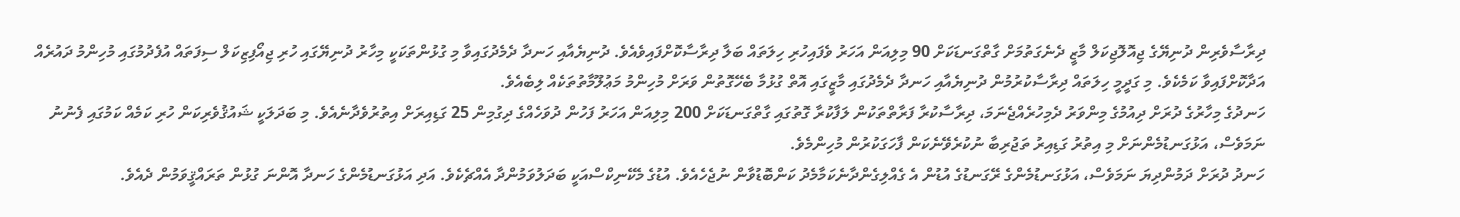ދިރާސާވެރިން ދުނިޔޭގެ ޖިއޮލޮޖިކަލް މާޒީ ދެނެގަތުމަށް ގާތްގަނޑަކަށް 90 މިލިއަން އަހަރު ވެފައިހުރި ހިލަތައް ބަލާ ދިރާސާކޮށްފައިވެއެވެ. ދުނިޔެއާއި ހަނދާ ދެމެދުގައިވާ މި ގުޅުންތަކަކީ މިހާރު ދުނިޔޭގައި ހުރި ޖިއޯފިޒިކަލް ސިފަތައް އުފެދުމުގައި މުހިންމު ދައުރެއް އަދާކޮށްފައިވާ ކަމެކެވެ. މި ގަދީމީ ހިލަތައް ދިރާސާކުރުމުން ދުނިޔެއާއި ހަނދާ ދެމެދުގައި މާޒީގައި އޮތް ގުޅުމާ ބެހޭގޮތުން ވަރަށް މުހިންމު މަޢުލޫމާތުތަކެއް ލިބެއެވެ.
ހަނދުގެ މިހާރުގެ ދުރަށް ދިއުމުގެ މިންވަރު ދެމިހުރެއްޖެނަމަ، ދިރާސާކުރާ ފަރާތްތަކުން ލަފާކުރާ ގޮތުގައި ގާތްގަނޑަކަށް 200 މިލިއަން އަހަރު ފަހުން ދުވަހެއްގެ ދިގުމިން 25 ގަޑިއިރަށް އިތުރުވެދާނެއެވެ. މި ބަދަލަކީ ޝައުޤުވެރިކަން ހުރި ކަމެއް ކަމުގައި ފެނުނު ނަމަވެސް، އަޅުގަނޑުމެންނަށް މި އިތުރު ގަޑިއިރު ތަޖުރިބާ ނުކުރެވޭނެކަން ފާހަގަކުރުން މުހިންމެވެ.
ހަނދު ދުރަށް ދަމުންދިޔަ ނަމަވެސް، އަޅުގަނޑުމެންގެ ރޭގަނޑުގެ އުޑުން އެ ގެއްލިގެންދާނެކަމާމެދު ކަންބޮޑުވާން ނުޖެހެއެވެ. އުޑުގެ މެކޭނިކްސްއަކީ ބަދަލުވަމުންދާ އެއްޗެކެވެ. އަދި އަޅުގަނޑުމެންގެ ހަނދާ އޮންނަ ގުޅުން ތަރައްޤީވަމުން ދެއެވެ.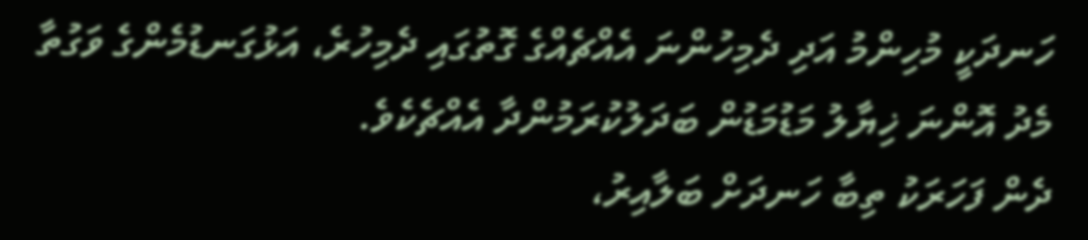ހަނދަކީ މުހިންމު އަދި ދެމިހުންނަ އެއްޗެއްގެ ގޮތުގައި ދެމިހުރެ، އަޅުގަނޑުމެންގެ ވަގުތާ މެދު އޮންނަ ޚިޔާލު މަޑުމަޑުން ބަދަލުކުރަމުންދާ އެއްޗެކެވެ.
ދެން ފަހަރަކު ތިބާ ހަނދަށް ބަލާއިރު،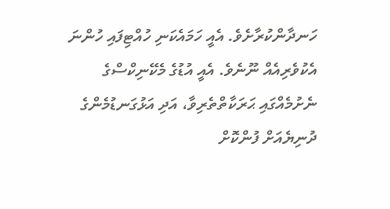ހަނދާންކުރާށެވެ. އެއީ ހަމައެކަނި ހުއްޓިފައި ހުންނަ އެކުވެރިއެއް ނޫނެވެ. އެއީ އުޑުގެ މެކޭނިކްސްގެ ނެށުމެއްގައި ޙަރަކާތްތެރިވާ، އަދި އަޅުގަނޑުމެންގެ ދުނިޔެއަށް ފުންކޮށް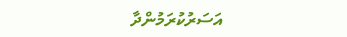އަސަރުކުރަމުންދާ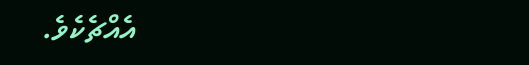އެއްޗެކެވެ.